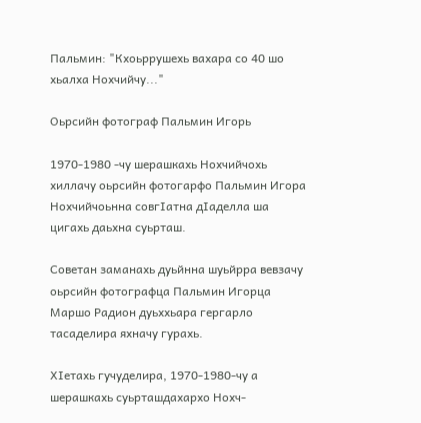Пальмин: "Кхоьррушехь вахара со 40 шо хьалха Нохчийчу..."

Оьрсийн фотограф Пальмин Игорь

1970-1980 -чу шерашкахь Нохчийчохь хиллачу оьрсийн фотогарфо Пальмин Игора Нохчийчоьнна совгIатна дIаделла ша цигахь даьхна суьрташ.

Советан заманахь дуьйнна шуьйрра вевзачу оьрсийн фотографца Пальмин Игорца Маршо Радион дуьххьара гергарло тасаделира яхначу гурахь.

ХIетахь гучуделира, 1970-1980-чу а шерашкахь суьрташдахархо Нохч-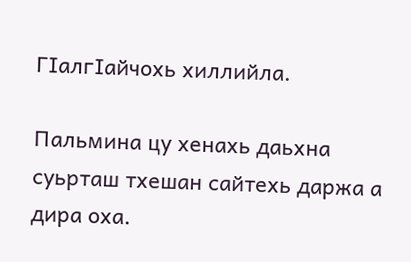ГIалгIайчохь хиллийла.

Пальмина цу хенахь даьхна суьрташ тхешан сайтехь даржа а дира оха.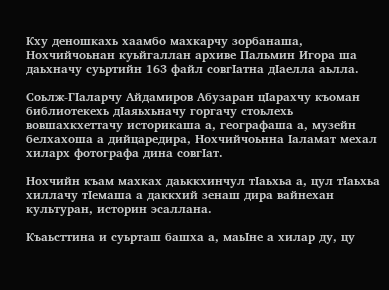Кху деношкахь хаамбо махкарчу зорбанаша, Нохчийчоьнан куьйгаллан архиве Пальмин Игора ша даьхначу суьртийн 163 файл совгIатна дIаелла аьлла.

Соьлж-ГIаларчу Айдамиров Абузаран цIарахчу къоман библиотекехь дIаяьхьначу горгачу стоьлехь вовшахкхеттачу историкаша а, географаша а, музейн белхахоша а дийцаредира, Нохчийчоьнна Iаламат мехал хиларх фотографа дина совгIат.

Нохчийн къам махках даьккхинчул тIаьхьа а, цул тIаьхьа хиллачу тIемаша а даккхий зенаш дира вайнехан культуран, историн эсаллана.

Къаьсттина и суьрташ башха а, маьIне а хилар ду, цу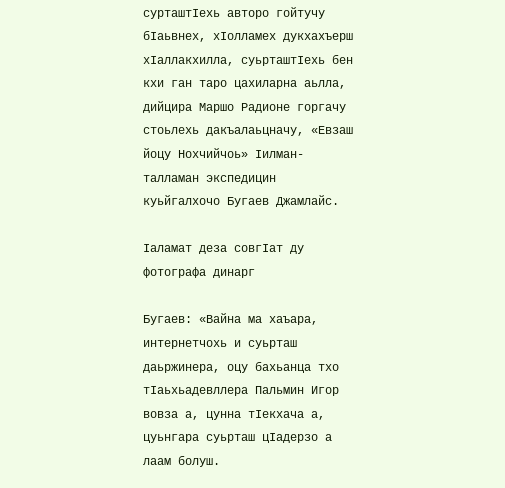сурташтIехь авторо гойтучу бIаьвнех, хIолламех дукхахъерш хIаллакхилла, суьрташтIехь бен кхи ган таро цахиларна аьлла, дийцира Маршо Радионе горгачу стоьлехь дакъалаьцначу, «Евзаш йоцу Нохчийчоь» Iилман-талламан экспедицин куьйгалхочо Бугаев Джамлайс.

Iаламат деза совгIат ду фотографа динарг

Бугаев: «Вайна ма хаъара, интернетчохь и суьрташ даьржинера, оцу бахьанца тхо тIаьхьадевллера Пальмин Игор вовза а, цунна тIекхача а, цуьнгара суьрташ цIадерзо а лаам болуш.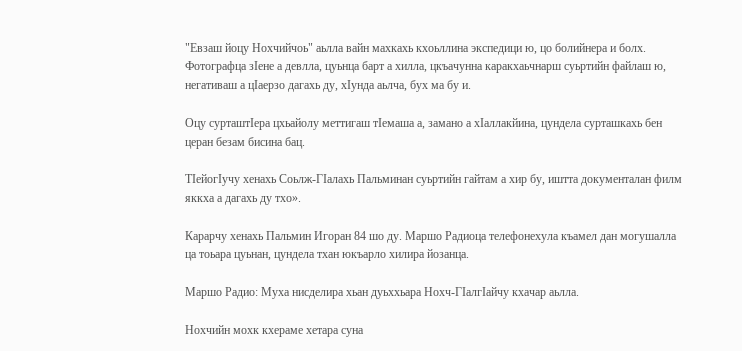"Евзаш йоцу Нохчийчоь" аьлла вайн махкахь кхоьллина экспедици ю, цо болийнера и болх. Фотографца зIене а девлла, цуьнца барт а хилла, цкъачунна каракхаьчнарш суьртийн файлаш ю, негативаш а цIаерзо дагахь ду, хIунда аьлча, бух ма бу и.

Оцу сурташтIера цхьайолу меттигаш тIемаша а, замано а хIаллакйина, цундела сурташкахь бен церан безам бисина бац.

ТIейогIучу хенахь Соьлж-ГIалахь Пальминан суьртийн гайтам а хир бу, иштта документалан филм яккха а дагахь ду тхо».

Карарчу хенахь Пальмин Игоран 84 шо ду. Маршо Радиоца телефонехула къамел дан могушалла ца тоьара цуьнан, цундела тхан юкъарло хилира йозанца.

Маршо Радио: Муха нисделира хьан дуьххьара Нохч-ГIалгIайчу кхачар аьлла.

Нохчийн мохк кхераме хетара суна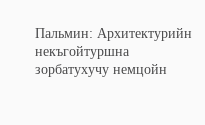Пальмин: Архитектурийн некъгойтуршна зорбатухучу немцойн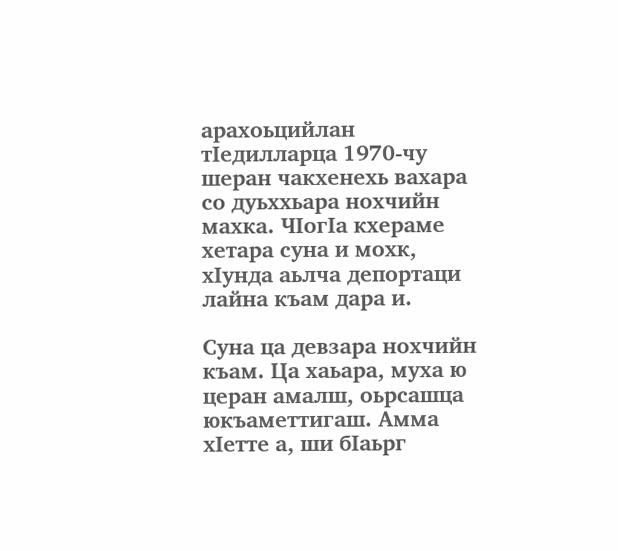арахоьцийлан тIедилларца 1970-чу шеран чакхенехь вахара со дуьххьара нохчийн махка. ЧIогIа кхераме хетара суна и мохк, хIунда аьлча депортаци лайна къам дара и.

Суна ца девзара нохчийн къам. Ца хаьара, муха ю церан амалш, оьрсашца юкъаметтигаш. Амма хIетте а, ши бIаьрг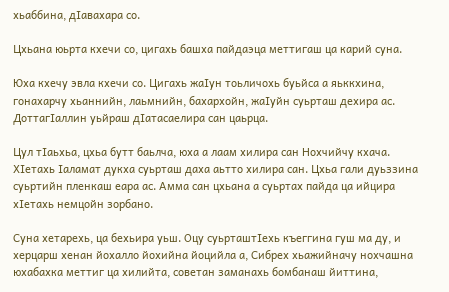хьаббина, дIавахара со.

Цхьана юьрта кхечи со, цигахь башха пайдаэца меттигаш ца карий суна.

Юха кхечу эвла кхечи со. Цигахь жаIун тоьличохь буьйса а яьккхина, гонахарчу хьаннийн, лаьмнийн, бахархойн, жаIуйн суьрташ дехира ас. ДоттагIаллин уьйраш дIатасаелира сан цаьрца.

Цул тIаьхьа, цхьа бутт баьлча, юха а лаам хилира сан Нохчийчу кхача. ХIетахь Iаламат дукха суьрташ даха аьтто хилира сан. Цхьа гали дуьззина суьртийн пленкаш еара ас. Амма сан цхьана а суьртах пайда ца ийцира хIетахь немцойн зорбано.

Суна хетарехь, ца бехьира уьш. Оцу суьрташтIехь къеггина гуш ма ду, и херцарш хенан йохалло йохийна йоцийла а, Сибрех хьажийначу нохчашна юхабахка меттиг ца хилийта, советан заманахь бомбанаш йиттина,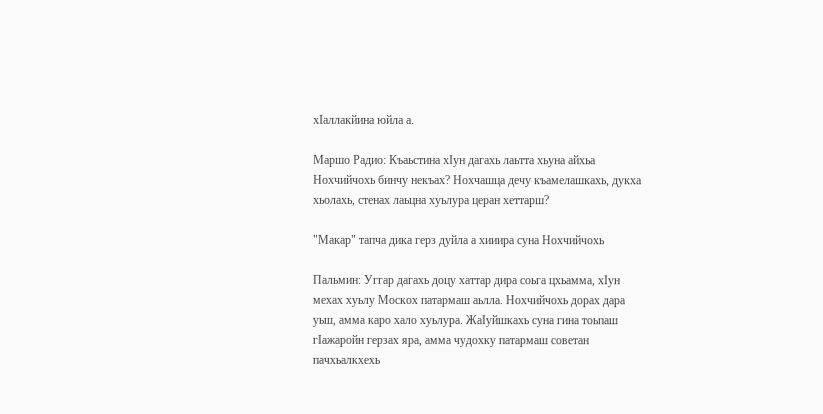хIаллакйина юйла а.

Маршо Радио: Къаьстина хIун дагахь лаьтта хьуна айхьа Нохчийчохь бинчу некъах? Нохчашца дечу къамелашкахь, дукха хьолахь, стенах лаьцна хуьлура церан хеттарш?

"Макар" тапча дика герз дуйла а хииира суна Нохчийчохь

Пальмин: Уггар дагахь доцу хаттар дира соьга цхьамма, хIун мехах хуьлу Москох патармаш аьлла. Нохчийчохь дорах дара уьш, амма каро хало хуьлура. ЖаIуйшкахь суна гина тоьпаш гIажаройн герзах яра, амма чудохку патармаш советан пачхьалкхехь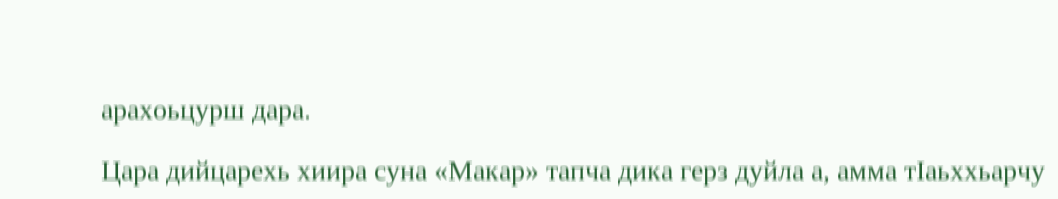арахоьцурш дара.

Цара дийцарехь хиира суна «Макар» тапча дика герз дуйла а, амма тIаьххьарчу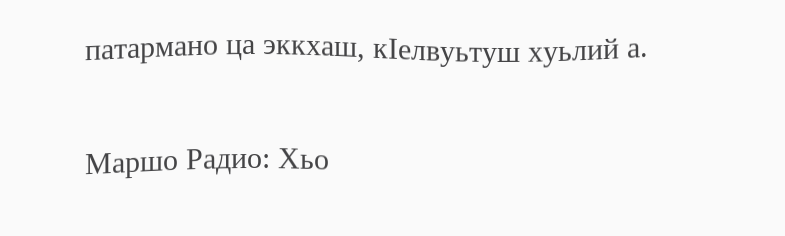патармано ца эккхаш, кIелвуьтуш хуьлий а.

Маршо Радио: Хьо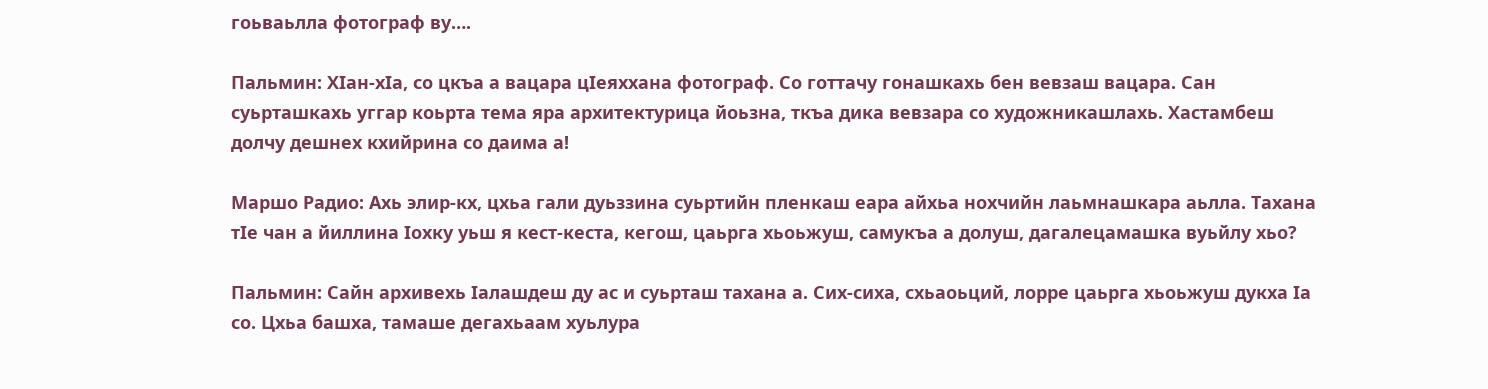гоьваьлла фотограф ву….

Пальмин: ХIан-хIа, со цкъа а вацара цIеяххана фотограф. Со готтачу гонашкахь бен вевзаш вацара. Сан суьрташкахь уггар коьрта тема яра архитектурица йоьзна, ткъа дика вевзара со художникашлахь. Хастамбеш долчу дешнех кхийрина со даима а!

Маршо Радио: Ахь элир-кх, цхьа гали дуьззина суьртийн пленкаш еара айхьа нохчийн лаьмнашкара аьлла. Тахана тIе чан а йиллина Iохку уьш я кест-кеста, кегош, цаьрга хьоьжуш, самукъа а долуш, дагалецамашка вуьйлу хьо?

Пальмин: Сайн архивехь Iалашдеш ду ас и суьрташ тахана а. Сих-сиха, схьаоьций, лорре цаьрга хьоьжуш дукха Iа со. Цхьа башха, тамаше дегахьаам хуьлура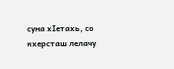суна хIетахь, со кхерсташ лелачу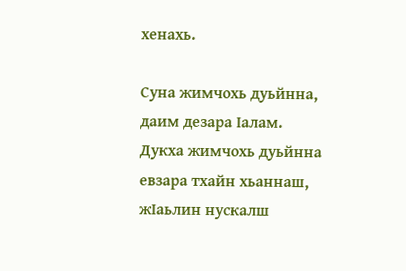хенахь.

Суна жимчохь дуьйнна, даим дезара Iалам. Дукха жимчохь дуьйнна евзара тхайн хьаннаш, жIаьлин нускалш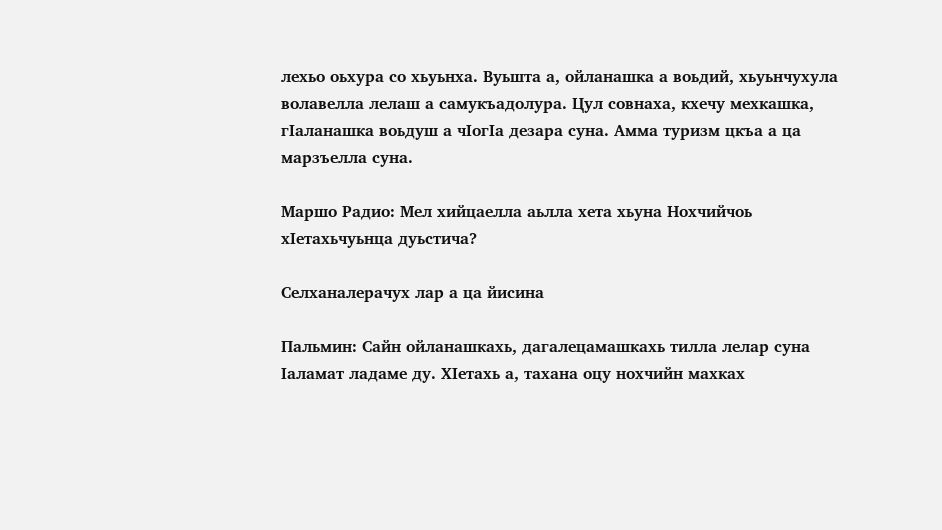лехьо оьхура со хьуьнха. Вуьшта а, ойланашка а воьдий, хьуьнчухула волавелла лелаш а самукъадолура. Цул совнаха, кхечу мехкашка, гIаланашка воьдуш а чIогIа дезара суна. Амма туризм цкъа а ца марзъелла суна.

Маршо Радио: Мел хийцаелла аьлла хета хьуна Нохчийчоь хIетахьчуьнца дуьстича?

Селханалерачух лар а ца йисина

Пальмин: Сайн ойланашкахь, дагалецамашкахь тилла лелар суна Iаламат ладаме ду. ХIетахь а, тахана оцу нохчийн махках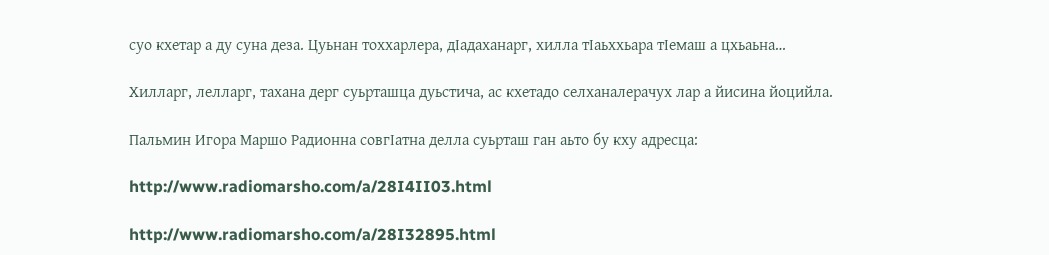суо кхетар а ду суна деза. Цуьнан тоххарлера, дIадаханарг, хилла тIаьххьара тIемаш а цхьаьна…

Хилларг, лелларг, тахана дерг суьрташца дуьстича, ас кхетадо селханалерачух лар а йисина йоцийла.

Пальмин Игора Маршо Радионна совгIатна делла суьрташ ган аьто бу кху адресца:

http://www.radiomarsho.com/a/28I4II03.html

http://www.radiomarsho.com/a/28I32895.html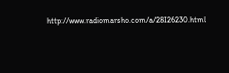http://www.radiomarsho.com/a/28I26230.html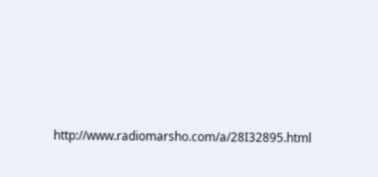http://www.radiomarsho.com/a/28I32895.html